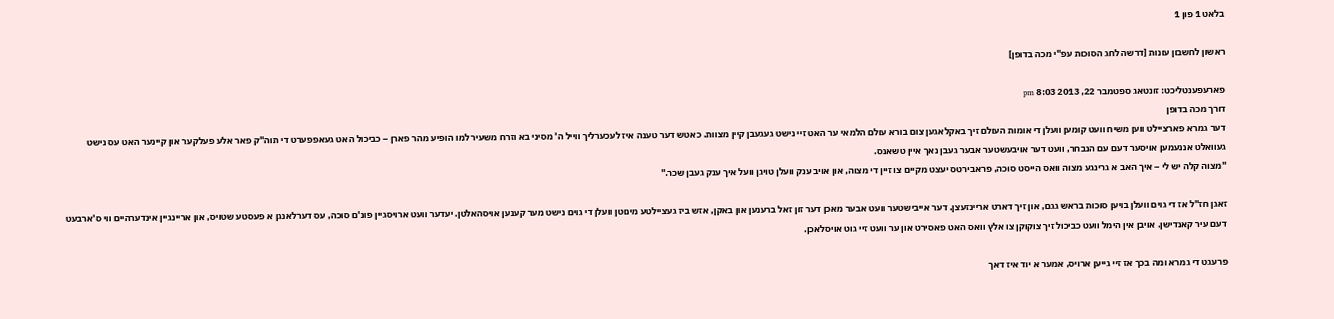בלאט 1 פון 1

ראשון לחשבון עונות [דרשה לחג הסוכות עפ"י מכה בדופן]

פארעפענטליכט: זונטאג ספטמבר 22, 2013 8:03 pm
דורך מכה בדופן
דער גמרא פארציילט ווען משיח וועט קומען וועלן די אומות העולם זיך באקלאגען צום בורא עולם הלמאי ער האט זיי נישט געגעבן קיין מצוות. כאטש דער טענה איז לעכערליך ווייל ה' מסיני בא וזרח משעיר למו הופיע מהר פארן – כביכול האט געאפפערט די תוה"ק פאר אלע פעלקער און קיינער האט עס נישט געוואלט אננעמען אויסער דעם עם הנבחר, וועט דער אויבעשטער אבער געבן נאך איין טשאנס.
"מצוה קלה יש לי – איך האב א גרינגע מצוה וואס הייסט סוכה, פראבירטס יעצט מקיים צו זיין די מצוה, און אויב ענק וועלן טויגן וועל איך ענק געבן שכר."

זאגן חז"ל אז די גוים וועלן בויען סוכות בראש גגם, און זיך דארט אריינזעצן. דער אייבישטער וועט אבער מאכן דער זון זאל ברענען און באקן, אזש ביז געציילטע מינוטן וועלן די גוים נישט מער קענען אויסהאלטן. יעדער וועט ארויסגיין פונ'ם סוכה, עס דערלאנגן א פעסטע שטויס, און אריינגיין אינדערהיים ווי ס'ארבעט דעם עיר קאנדישן. אויבן אין הימל וועט כביכול זיך צוקוקן צו אלץ וואס האט פאסירט און ער וועט זיי גוט אויסלאכן.

פרעגט די גמרא ומה בכך אז זיי גייען ארויס, אמער א יוד איז דאך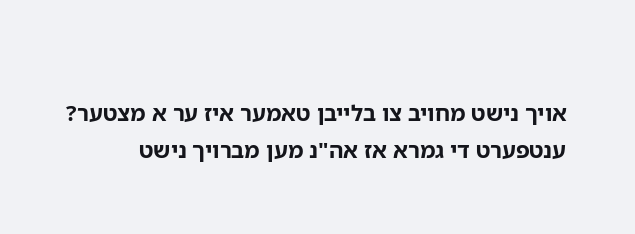אויך נישט מחויב צו בלייבן טאמער איז ער א מצטער?
ענטפערט די גמרא אז אה"נ מען מברויך נישט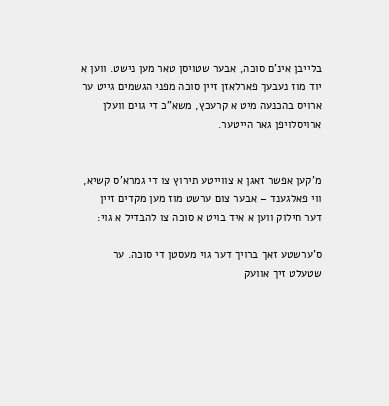בלייבן אינ'ם סוכה, אבער שטויסן טאר מען נישט. ווען א יוד מוז נעבעך פארלאזן זיין סוכה מפני הגשמים גייט ער ארויס בהכנעה מיט א קרעכץ, משא"כ די גוים וועלן ארויסלויפן גאר הייטער.


מ'קען אפשר זאגן א צווייטע תירוץ צו די גמרא'ס קשיא, ווי פאלגענד – אבער צום ערשט מוז מען מקדים זיין דער חילוק ווען א איד בויט א סוכה צו להבדיל א גוי:

ס'ערשטע זאך ברויך דער גוי מעסטן די סוכה. ער שטעלט זיך אוועק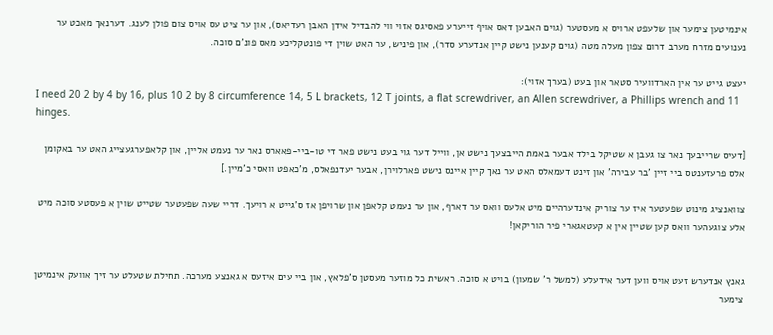אינמיטען צימער און שלעפט ארויס א מעסטער (גוים האבען דאס אויף זייערע פאסיגס אזוי ווי להבדיל אידן האבן רעדיאס), און ער ציט עס אויס צום פולן לענג. דערנאך מאכט ער נענועים מזרח מערב דרום צפון מעלה מטה (גוים קענען נישט קיין אנדערע סדר), און פיניש, ער האט שוין די פונטקליכע מאס פונ'ם סוכה.

יעצט גייט ער אין הארדוועיר סטאר און בעט (בערך אזוי):
I need 20 2 by 4 by 16, plus 10 2 by 8 circumference 14, 5 L brackets, 12 T joints, a flat screwdriver, an Allen screwdriver, a Phillips wrench and 11 hinges.

[דעיס שרייבעך נאר צו געבן א שטיקל בילד אבער באמת הייבצעך נישט אן, ווייל דער גוי בעט נישט פאר די טו-ביי-פאארס נאר ער נעמט אליין, און קלאפערגעצייג האט ער באקומן אלס פרעזענטס ביי זיין 'בר עבירה' און זינט דעמאלס האט ער נאך קיין איינס נישט פארלוירן, אבער יעדנפאלס, מ'כאפט וואסי כ'מיין.]

צוואנציג מינוט שפעטער איז ער צוריק אינדערהיים מיט אלעס וואס ער דארף, און ער נעמט קלאפן און שרויפן אז ס'גייט א רויעך. דריי שעה שפעטער שטייט שוין א פעסטע סוכה מיט אלע צוגעהער וואס קען שטיין אין א קעטאגארי פיר הוריקאן!


גאנץ אנדערש זעט אויס ווען דער אידעלע (למשל ר' שמעון) בויט א סוכה. ראשית כל מוזער מעסטן ס'פלאץ, און ביי עים איזעס א גאנצע מערכה. תחילת שטעלט ער זיך אוועק אינמיטן צימער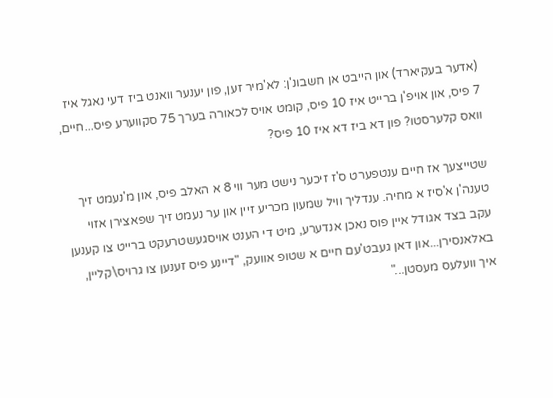(אדער בעקיארד) און הייבט אן חשבונ'ן: לא'מיר זען, פון יענער וואנט ביז דעי נאגל איז 7 פיס, און אויפ'ן ברייט איז 10 פיס, קומט אויס לכאורה בערך 75 סקווערע פיס...חיים, וואס קלערסטו? פון דא ביז דא איז 10 פיס?

שטייצעך אז חיים ענטפערט ס'ז זיכער נישט מער ווי 8 א האלב פיס, און מ'נעמט זיך טענה'ן א'סיז א מחיה. ענדליך וויל שמעון מכריע זיין און ער נעמט זיך שפאצירן אזוי עקב בצד אגודל איין פוס נאכן אנדערע, מיט די הענט אויסגעשטרעקט ברייט צו קענען באלאנסירן...און דאן געבט'עם חיים א שטופ אוועק, "דיינע פיס זענען צו גרויס\קליין, איך וועלעס מעסטן..."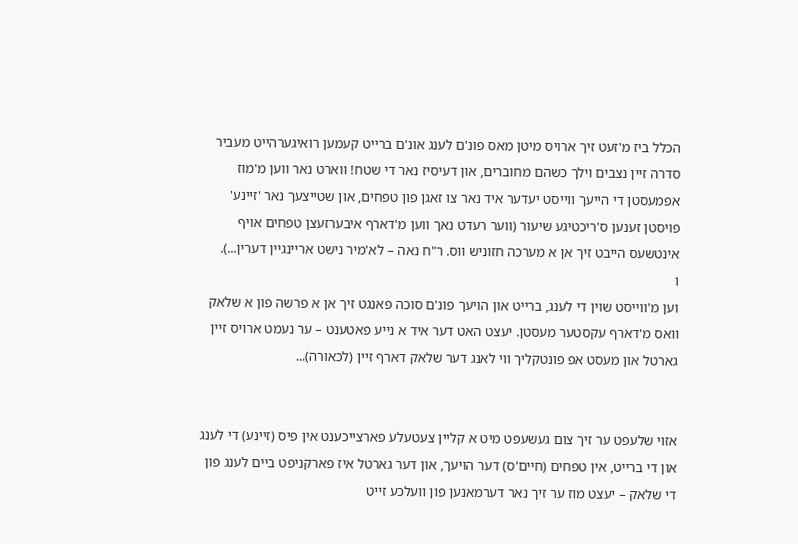הכלל ביז מ'זעט זיך ארויס מיטן מאס פונ'ם לענג אונ'ם ברייט קעמען רואיגערהייט מעביר סדרה זיין נצבים וילך כשהם מחוברים, און דעיסיז נאר די שטח! ווארט נאר ווען מ'מוז אפמעסטן די הייעך ווייסט יעדער איד נאר צו זאגן פון טפחים, און שטייצעך נאר 'זיינע' פויסטן זענען ס'ריכטיגע שיעור (ווער רעדט נאך ווען מ'דארף איבערזעצן טפחים אויף אינטשעס הייבט זיך אן א מערכה חזוניש ווס. ר"ח נאה – לא'מיר נישט אריינגיין דערין...).
ו
וען מ'ווייסט שוין די לענג, ברייט און הויעך פונ'ם סוכה פאנגט זיך אן א פרשה פון א שלאק וואס מ'דארף עקסטער מעסטן. יעצט האט דער איד א נייע פאטענט – ער נעמט ארויס זיין גארטל און מעסט אפ פונטקליך ווי לאנג דער שלאק דארף זיין (לכאורה)...


אזוי שלעפט ער זיך צום געשעפט מיט א קליין צעטעלע פארצייכענט אין פיס (זיינע) די לענג און די ברייט, אין טפחים (חיים'ס) דער הויעך, און דער גארטל איז פארקניפט ביים לענג פון די שלאק – יעצט מוז ער זיך נאר דערמאנען פון וועלכע זייט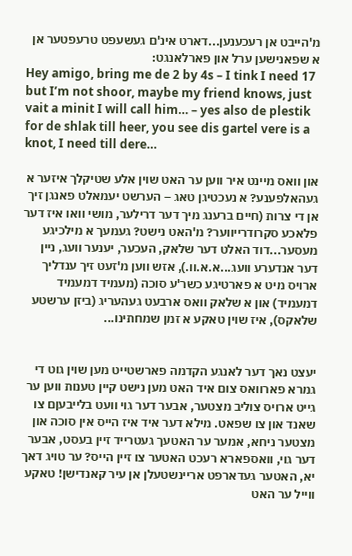מ'הייבט אן רעכענען...דארט אינ'ם געשעפט טרעפטער אן א שפאנישען ערל און פארלאנגט:
Hey amigo, bring me de 2 by 4s – I tink I need 17 but I’m not shoor, maybe my friend knows, just vait a minit I will call him… – yes also de plestik for de shlak till heer, you see dis gartel vere is a knot, I need till dere…

און וואס מיינט איר ווען ער האט שוין אלע שטיקלך איזער א געהאלפענע? א נעכטיגן טאג – הערשט יעמאלט פאנגן זיך אן די צרות (חיים ברענג מיך דער דרילער, מושי וואו איז דער פלאכע סקרודרייווער? מ'האט נישט? געמעך א מילכיגע מעסער...דוד האלט דער שלאק, העכער, יענער וועג, ניין דער אנדערע וועג...א.א.וו.), אזש ווען מ'זעט זיך ענדליך ארויס מיט א פארטיגע כשר'ע סוכה (מעמיד דמעמיד דמעמיד) און א שלאק וואס ארבעט געהעריג (ביזן ערשטע שלאקס), איז שוין טאקע א זמן שמחתינו...


יעצט נאך דער לאנגע הקדמה פארשטייט מען שוין גוט די גמרא פארוואס צום איד האט מען נישט קיין טענות ווען ער גייט ארויס צוליב מצטער, אבער דער גוי וועט בלייבעןם צו שאנד און צו שפאט. מילא דער איד איז הייס אין סוכה און מצטער ניחא, אמער ער האטעך געטרייד זיין בעסט, אבער דער גוי, וואספארא רעכט האטער צו זיין הייס? ער טויג דאך יא, האטער געדארפט אריינשטעלן אן עיר קאנדישן! טאקע ווייל ער האט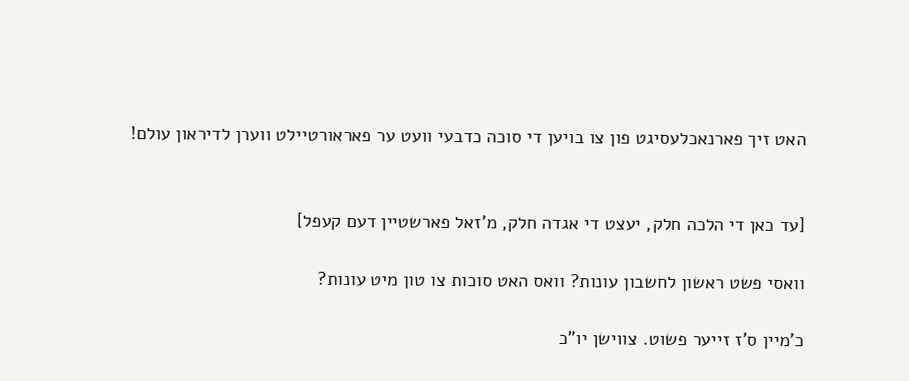האט זיך פארנאכלעסיגט פון צו בויען די סוכה כדבעי וועט ער פאראורטיילט ווערן לדיראון עולם!


[עד כאן די הלכה חלק, יעצט די אגדה חלק, מ'זאל פארשטיין דעם קעפל]

וואסי פשט ראשון לחשבון עונות? וואס האט סוכות צו טון מיט עונות?

כ'מיין ס'ז זייער פשוט. צווישן יו"כ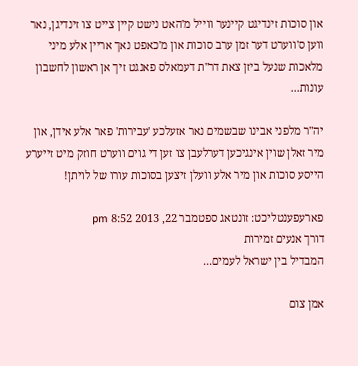און סוכות זינדיגט קיינער ווייל מ'האט נישט קיין צייט צו זינדיגן, נאר ווען ס'ווערט דער זמן ערב סוכות און מ'כאפט נאך אריין אלע מיני מלאכות שנעל ביזן צאת דר"ת דעמאלס פאנגט זיך אן ראשון לחשבון עונות...

יה"ר מלפני אבינו שבשמים נאר אזעלכע 'עבירות' פאר אלע אידן, און מיר זאלן שוין אינגיכען דערלעבן צו זען די גוים ווערט חוזק מיט זייערע הייסע סוכות און מיר אלע וועלן זיצען בסוכות עורו של לויתן!

פארעפענטליכט: זונטאג ספטמבר 22, 2013 8:52 pm
דורך אנעים זמירות
המבדיל בין ישראל לעמים...

אמן צום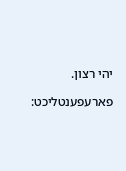יהי רצון.

פארעפענטליכט: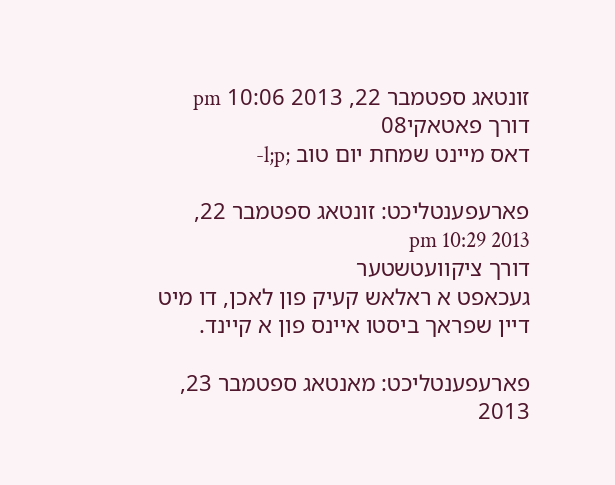זונטאג ספטמבר 22, 2013 10:06 pm
דורך פאטאקי08
דאס מיינט שמחת יום טוב ;l;p-

פארעפענטליכט: זונטאג ספטמבר 22, 2013 10:29 pm
דורך ציקוועטשטער
געכאפט א ראלאש קעיק פון לאכן, דו מיט דיין שפראך ביסטו איינס פון א קיינד.

פארעפענטליכט: מאנטאג ספטמבר 23, 2013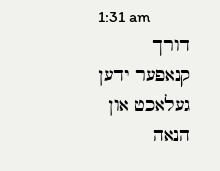1:31 am
דורך קנאפער ידען
געלאכט און הנאה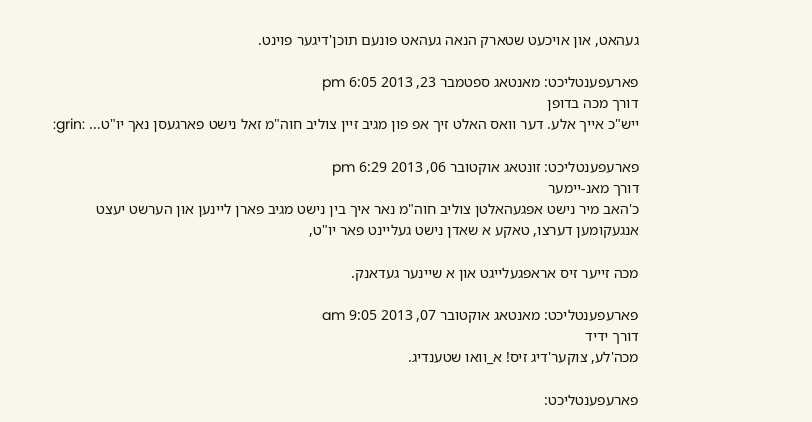געהאט, און אויכעט שטארק הנאה געהאט פונעם תוכן'דיגער פוינט.

פארעפענטליכט: מאנטאג ספטמבר 23, 2013 6:05 pm
דורך מכה בדופן
ייש"כ אייך אלע. דער וואס האלט זיך אפ פון מגיב זיין צוליב חוה"מ זאל נישט פארגעסן נאך יו"ט... :grin:

פארעפענטליכט: זונטאג אוקטובר 06, 2013 6:29 pm
דורך מאנ-יימער
כ'האב מיר נישט אפגעהאלטן צוליב חוה"מ נאר איך בין נישט מגיב פארן ליינען און הערשט יעצט אנגעקומען דערצו, טאקע א שאדן נישט געליינט פאר יו"ט,

מכה זייער זיס אראפגעלייגט און א שיינער געדאנק.

פארעפענטליכט: מאנטאג אוקטובר 07, 2013 9:05 am
דורך ידיד
מכה'לע, צוקער'דיג זיס! א_וואו שטענדיג.

פארעפענטליכט: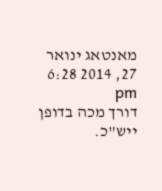מאנטאג ינואר 27, 2014 6:28 pm
דורך מכה בדופן
ייש"כ.